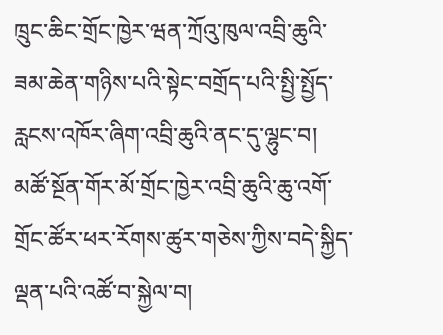ཁྲུང་ཆིང་གྲོང་ཁྱེར་ཝན་ཀྲོའུ་ཁུལ་འབྲི་ཆུའི་ཟམ་ཆེན་གཉིས་པའི་སྟེང་བགྲོད་པའི་སྤྱི་སྤྱོད་རླངས་འཁོར་ཞིག་འབྲི་ཆུའི་ནང་དུ་ལྷུང་བ། མཚོ་སྔོན་གོར་མོ་གྲོང་ཁྱེར་འབྲི་ཆུའི་ཆུ་འགོ་གྲོང་ཚོར་ཕར་རོགས་ཚུར་གཅེས་ཀྱིས་བདེ་སྐྱིད་ལྡན་པའི་འཚོ་བ་སྐྱེལ་བ།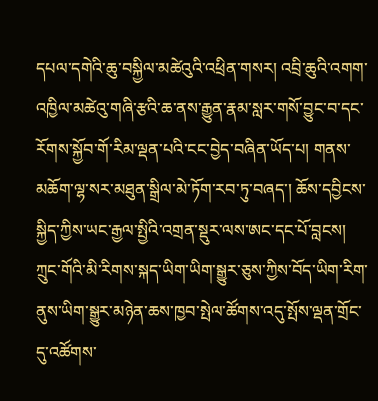དཔལ་དགེའི་ཆུ་བསྐྱིལ་མཚེའུའི་འཕྲིན་གསར། འབྲི་ཆུའི་འགག་འཁྱིལ་མཚེའུ་གཞི་རྩའི་ཆ་ནས་རྒྱུན་རྣམ་སླར་གསོ་བྱུང་བ་དང་རོགས་སྐྱོབ་གོ་རིམ་ལྡན་པའི་ངང་བྱེད་བཞིན་ཡོད་པ། གནས་མཆོག་ལྷ་སར་མཐུན་སྒྲིལ་མེ་ཏོག་རབ་ཏུ་བཞད་། ཆོས་དབྱིངས་སྐྱིད་ཀྱིས་ཡང་རྒྱལ་སྤྱིའི་འགྲན་སྡུར་ལས་ཨང་དང་པོ་བླངས། ཀྲུང་གོའི་མི་རིགས་སྐད་ཡིག་ཡིག་སྒྱུར་ཅུས་ཀྱིས་བོད་ཡིག་རིག་ནུས་ཡིག་སྒྱུར་མཉེན་ཆས་ཁྱབ་སྤེལ་ཚོགས་འདུ་སྤོས་ལྡན་གྲོང་དུ་འཚོགས་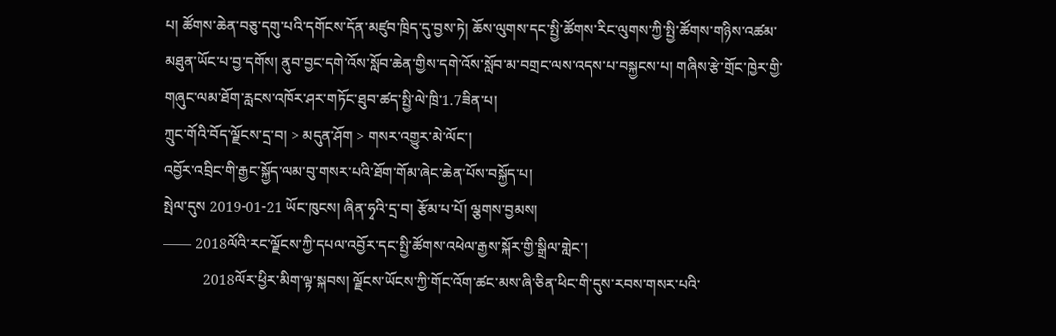པ། ཚོགས་ཆེན་བཅུ་དགུ་པའི་དགོངས་དོན་མཛུབ་ཁྲིད་དུ་བྱས་ཏེ། ཆོས་ལུགས་དང་སྤྱི་ཚོགས་རིང་ལུགས་ཀྱི་སྤྱི་ཚོགས་གཉིས་འཚམ་མཐུན་ཡོང་པ་བྱ་དགོས། ནུབ་བྱང་དགེ་འོས་སློབ་ཆེན་གྱིས་དགེ་འོས་སློབ་མ་བགྲང་ལས་འདས་པ་བསྐྱངས་པ། གཞིས་རྩེ་གྲོང་ཁྱེར་གྱི་གཞུང་ལམ་ཐོག་རླངས་འཁོར་ཤར་གཏོང་ཐུབ་ཚད་སྤྱི་ལེ་ཁྲི་1.7ཟིན་པ།
ཀྲུང་གོའི་བོད་ལྗོངས་དྲ་བ། > མདུན་ཤོག > གསར་འགྱུར་མེ་ལོང་།
འབྱོར་འབྲིང་གི་རྒྱང་སྐྱོད་ལམ་བུ་གསར་པའི་ཐོག་གོམ་ཞེང་ཆེན་པོས་བསྐྱོད་པ།
སྤེལ་དུས 2019-01-21 ཡོང་ཁུངས། ཞིན་ཧྭའི་དྲ་བ། རྩོམ་པ་པོ། ལྕགས་བྱམས།
—— 2018ལོའི་རང་ལྗོངས་ཀྱི་དཔལ་འབྱོར་དང་སྤྱི་ཚོགས་འཕེལ་རྒྱས་སྐོར་གྱི་སྒྲིལ་གླེང་།
           2018ལོར་ཕྱིར་མིག་ལྟ་སྐབས། ལྗོངས་ཡོངས་ཀྱི་གོང་འོག་ཚང་མས་ཞི་ཅིན་ཕིང་གི་དུས་རབས་གསར་པའི་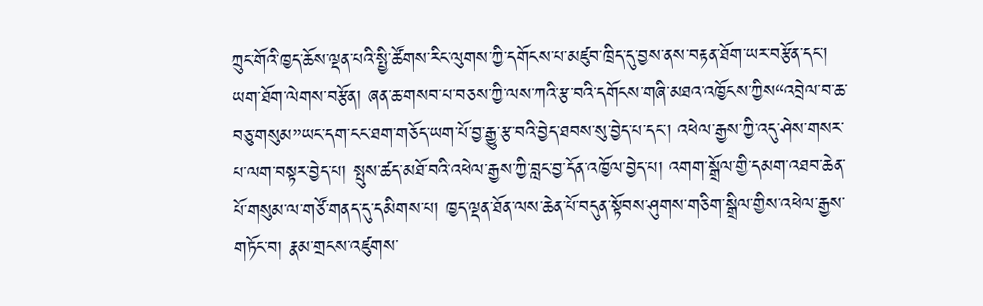ཀྲུང་གོའི་ཁྱད་ཆོས་ལྡན་པའི་སྤྱི་ཚོགས་རིང་ལུགས་ཀྱི་དགོངས་པ་མཛུབ་ཁྲིད་དུ་བྱས་ནས་བརྟན་ཐོག་ཡར་བརྩོན་དང་། ཡག་ཐོག་ལེགས་བརྩོན། ཞན་ཆ་གསབ་པ་བཅས་ཀྱི་ལས་ཀའི་རྩ་བའི་དགོངས་གཞི་མཐའ་འཁྱོངས་ཀྱིས“འབྲེལ་བ་ཆ་བཅུ་གསུམ”ཡང་དག་ངང་ཐག་གཅོད་ཡག་པོ་བྱ་རྒྱུ་རྩ་བའི་བྱེད་ཐབས་སུ་བྱེད་པ་དང་། འཕེལ་རྒྱས་ཀྱི་འདུ་ཤེས་གསར་པ་ལག་བསྟར་བྱེད་པ། སྤུས་ཚད་མཐོ་བའི་འཕེལ་རྒྱས་ཀྱི་བླང་བྱ་དོན་འཁྱོལ་བྱེད་པ། འགག་སྒྲོལ་གྱི་དམག་འཐབ་ཆེན་པོ་གསུམ་ལ་གཙོ་གནད་དུ་དམིགས་པ། ཁྱད་ལྡན་ཐོན་ལས་ཆེན་པོ་བདུན་སྟོབས་ཤུགས་གཅིག་སྒྲིལ་གྱིས་འཕེལ་རྒྱས་གཏོང་བ། རྣམ་གྲངས་འཛུགས་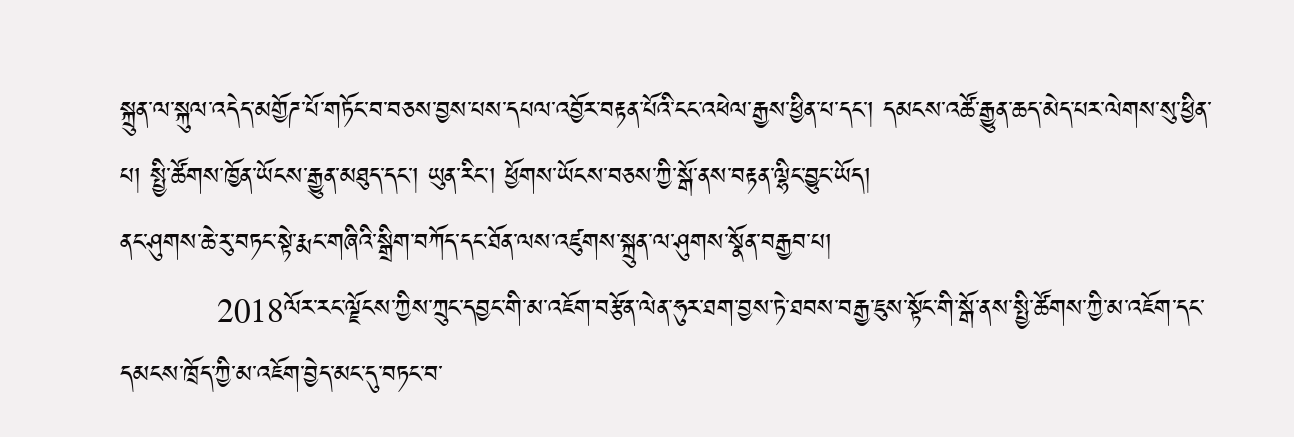སྐྲུན་ལ་སྐུལ་འདེད་མགྱོཌ་པོ་གཏོང་བ་བཅས་བྱས་པས་དཔལ་འབྱོར་བརྟན་པོའི་ངང་འཕེལ་རྒྱས་ཕྱིན་པ་དང་། དམངས་འཚོ་རྒྱུན་ཆད་མེད་པར་ལེགས་སུ་ཕྱིན་པ། སྤྱི་ཚོགས་ཁྱོན་ཡོངས་རྒྱུན་མཐུད་དང་། ཡུན་རིང་། ཕྱོགས་ཡོངས་བཅས་ཀྱི་སྒོ་ནས་བརྟན་ལྷིང་བྱུང་ཡོད།
ནང་ཤུགས་ཆེ་རུ་བཏང་སྟེ་རྨང་གཞིའི་སྒྲིག་བཀོད་དང་ཐོན་ལས་འཛུགས་སྐྲུན་ལ་ཤུགས་སྣོན་བརྒྱབ་པ།
           2018ལོར་རང་ལྗོངས་ཀྱིས་ཀྲུང་དབྱང་གི་མ་འཇོག་བརྩོན་ལེན་ཧུར་ཐག་བྱས་ཏེ་ཐབས་བརྒྱ་ཇུས་སྟོང་གི་སྒོ་ནས་སྤྱི་ཚོགས་ཀྱི་མ་འཇོག་དང་དམངས་ཁྲོད་ཀྱི་མ་འཇོག་བྱེད་མང་དུ་བཏང་བ་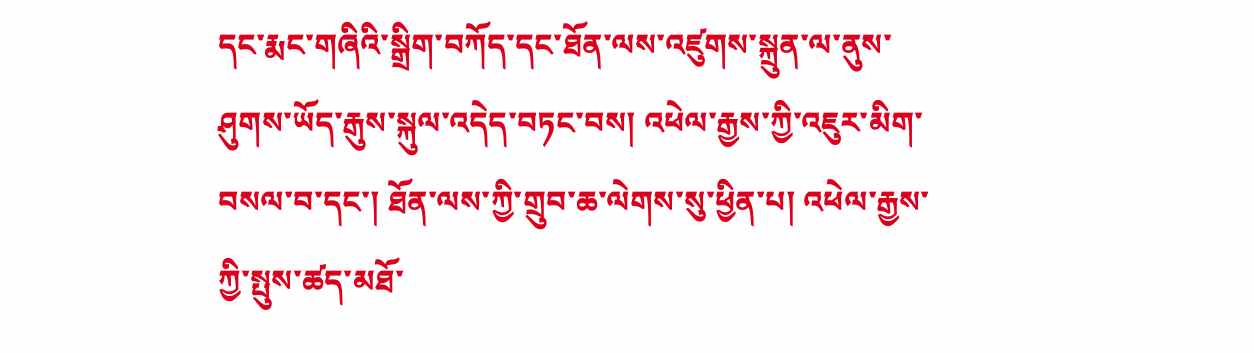དང་རྨང་གཞིའི་སྒྲིག་བཀོད་དང་ཐོན་ལས་འཛུགས་སྐྲུན་ལ་ནུས་ཤུགས་ཡོད་རྒུས་སྐུལ་འདེད་བཏང་བས། འཕེལ་རྒྱས་ཀྱི་འཇུར་མིག་བསལ་བ་དང་། ཐོན་ལས་ཀྱི་གྲུབ་ཆ་ལེགས་སུ་ཕྱིན་པ། འཕེལ་རྒྱས་ཀྱི་སྤུས་ཚད་མཐོ་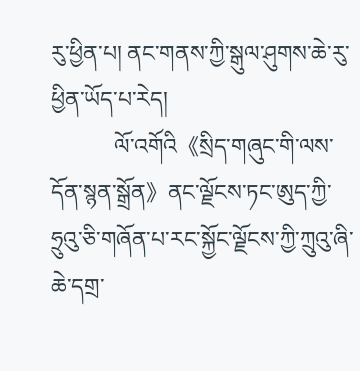རུ་ཕྱིན་པ། ནང་གནས་ཀྱི་སྒུལ་ཤུགས་ཆེ་རུ་ཕྱིན་ཡོད་པ་རེད།
           ལོ་འགོའི《སྲིད་གཞུང་གི་ལས་དོན་སྙན་སྒྲོན》ནང་ལྗོངས་ཏང་ཨུད་ཀྱི་ཧྲུའུ་ཅི་གཞོན་པ་རང་སྐྱོང་ལྗོངས་ཀྱི་ཀྲུའུ་ཞི་ཆེ་དགྲ་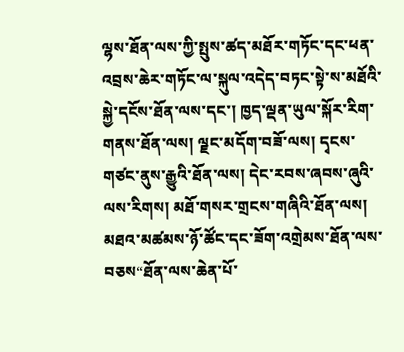ལྷས་ཐོན་ལས་ཀྱི་སྤུས་ཚད་མཐོར་གཏོང་དང་ཕན་འབྲས་ཆེར་གཏོང་ལ་སྐུལ་འདེད་བཏང་སྟེ་ས་མཐོའི་སྐྱེ་དངོས་ཐོན་ལས་དང་། ཁྱད་ལྡན་ཡུལ་སྐོར་རིག་གནས་ཐོན་ལས། ལྗང་མདོག་བཟོ་ལས། དྭངས་གཙང་ནུས་རྒྱུའི་ཐོན་ལས། དེང་རབས་ཞབས་ཞུའི་ལས་རིགས། མཐོ་གསར་གྲངས་གཞིའི་ཐོན་ལས། མཐའ་མཚམས་ཉོ་ཚོང་དང་ཟོག་འགྲེམས་ཐོན་ལས་བཅས“ཐོན་ལས་ཆེན་པོ་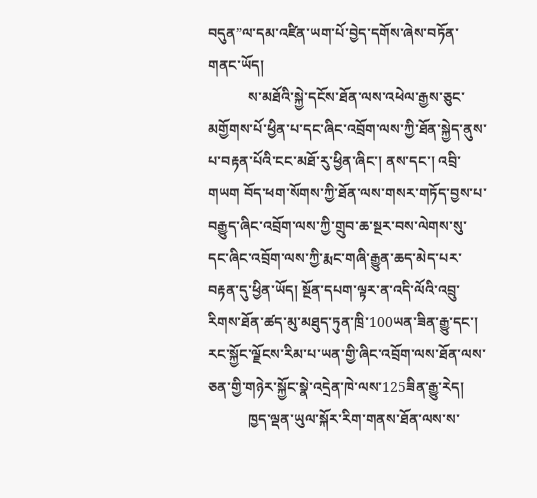བདུན”ལ་དམ་འཛིན་ཡག་པོ་བྱེད་དགོས་ཞེས་བཏོན་གནང་ཡོད།
           ས་མཐོའི་སྐྱེ་དངོས་ཐོན་ལས་འཕེལ་རྒྱས་ཅུང་མགྱོགས་པོ་ཕྱིན་པ་དང་ཞིང་འབྲོག་ལས་ཀྱི་ཐོན་སྐྱེད་ནུས་པ་བརྟན་པོའི་ངང་མཐོ་རུ་ཕྱིན་ཞིང་། ནས་དང་། འབྲི་གཡག བོད་ཕག་སོགས་ཀྱི་ཐོན་ལས་གསར་གཏོད་བྱས་པ་བརྒྱུད་ཞིང་འབྲོག་ལས་ཀྱི་གྲུབ་ཆ་སྔར་བས་ལེགས་སུ་དང་ཞིང་འབྲོག་ལས་ཀྱི་རྨང་གཞི་རྒྱུན་ཆད་མེད་པར་བརྟན་དུ་ཕྱིན་ཡོད། སྔོན་དཔག་ལྟར་ན་འདི་ལོའི་འབྲུ་རིགས་ཐོན་ཚད་མུ་མཐུད་ཏུན་ཁྲི་100ཡན་ཟིན་རྒྱུ་དང་། རང་སྐྱོང་ལྗོངས་རིམ་པ་ཡན་གྱི་ཞིང་འབྲོག་ལས་ཐོན་ལས་ཅན་གྱི་གཉེར་སྐྱོང་སྣེ་འདྲེན་ཁེ་ལས་125ཟིན་རྒྱུ་རེད།
           ཁྱད་ལྡན་ཡུལ་སྐོར་རིག་གནས་ཐོན་ལས་ས་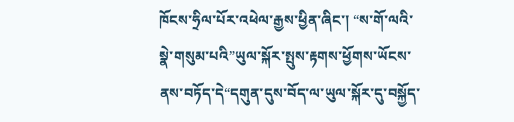ཁོངས་ཧྲིལ་པོར་འཕེལ་རྒྱས་ཕྱིན་ཞིང་། “ས་གོ་ལའི་སྣེ་གསུམ་པའི”ཡུལ་སྐོར་སྤུས་རྟགས་ཕྱོགས་ཡོངས་ནས་བཏོད་དེ“དགུན་དུས་བོད་ལ་ཡུལ་སྐོར་དུ་བསྐྱོད་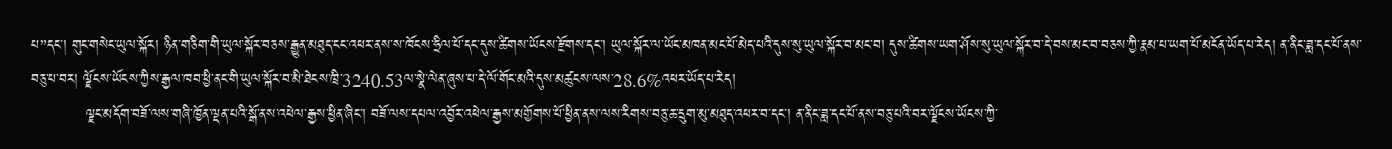པ”དང་། གུང་གསེང་ཡུལ་སྐོར། ཉིན་གཅིག་གི་ཡུལ་སྐོར་བཅས་རྒྱུན་མཐུད་ངང་འཕར་ནས་ས་ཁོངས་ཧྲིལ་པོ་དང་དུས་ཚིགས་ཡོངས་རྫོགས་དང་། ཡུལ་སྐོར་ལ་ཡོང་མཁན་མང་པོ་མེད་པའི་དུས་སུ་ཡུལ་སྐོར་བ་མང་བ། དུས་ཚིགས་ཡག་ཤོས་སུ་ཡུལ་སྐོར་བ་དེ་བས་མང་བ་བཅས་ཀྱི་རྣམ་པ་ཡག་པོ་མངོན་ཡོད་པ་རེད། ན་ནིང་ཟླ་དང་པོ་ནས་བཅུ་པ་བར། ལྗོངས་ཡོངས་ཀྱིས་རྒྱལ་ཁབ་ཕྱི་ནང་གི་ཡུལ་སྐོར་བ་མི་ཐེངས་ཁྲི་3240.53ལ་སྣེ་ལེན་ཞུས་པ་དེ་ལོ་གོང་མའི་དུས་མཚུངས་ལས་28.6%འཕར་ཡོད་པ་རེད།
           ལྗང་མདོག་བཟོ་ལས་གཞི་ཁྱོན་ལྡན་པའི་སྒོ་ནས་འཕེལ་རྒྱས་ཕྱིན་ཞིང་། བཟོ་ལས་དཔལ་འབྱོར་འཕེལ་རྒྱས་མགྱོགས་པོ་ཕྱིན་ནས་ལས་རིགས་བཅུ་ཆ་དྲུག་མུ་མཐུད་འཕར་བ་དང་། ན་ནིང་ཟླ་དང་པོ་ནས་བཅུ་པའི་བར་ལྗོངས་ཡོངས་ཀྱི་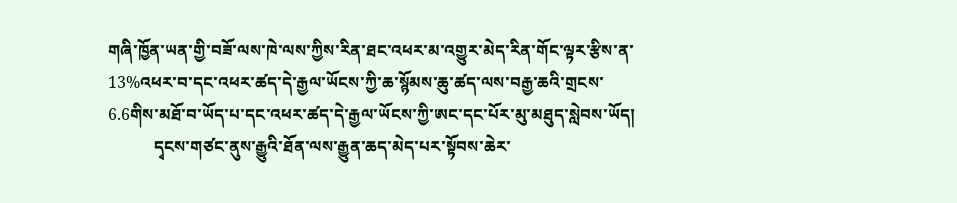གཞི་ཁྱོན་ཡན་གྱི་བཟོ་ལས་ཁེ་ལས་ཀྱིས་རིན་ཐང་འཕར་མ་འགྱུར་མེད་རིན་གོང་ལྟར་རྩིས་ན་13%འཕར་བ་དང་འཕར་ཚད་དེ་རྒྱལ་ཡོངས་ཀྱི་ཆ་སྙོམས་ཆུ་ཚད་ལས་བརྒྱ་ཆའི་གྲངས་6.6གིས་མཐོ་བ་ཡོད་པ་དང་འཕར་ཚད་དེ་རྒྱལ་ཡོངས་ཀྱི་ཨང་དང་པོར་མུ་མཐུད་སླེབས་ཡོད།
           དྭངས་གཙང་ནུས་རྒྱུའི་ཐོན་ལས་རྒྱུན་ཆད་མེད་པར་སྟོབས་ཆེར་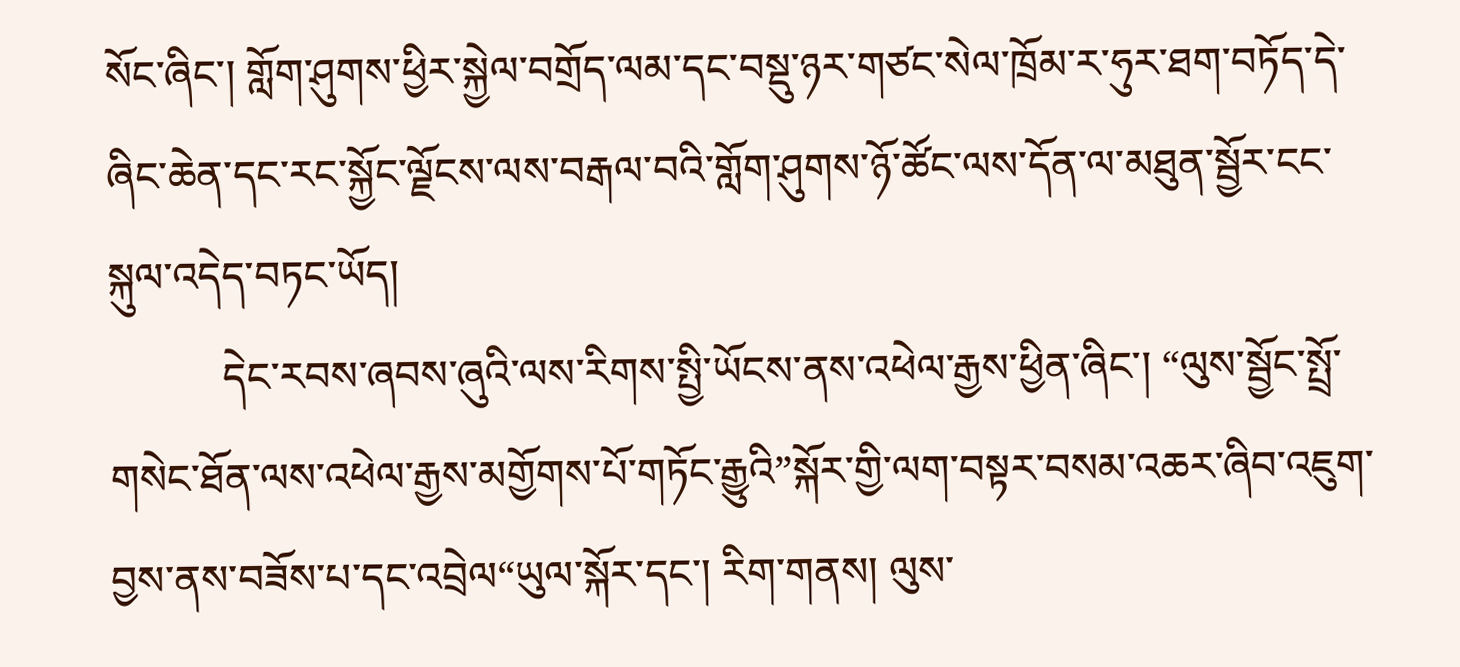སོང་ཞིང་། གློག་ཤུགས་ཕྱིར་སྐྱེལ་བགྲོད་ལམ་དང་བསྡུ་ཉར་གཙང་སེལ་ཁྲོམ་ར་ཧུར་ཐག་བཏོད་དེ་ཞིང་ཆེན་དང་རང་སྐྱོང་ལྗོངས་ལས་བརྒལ་བའི་གློག་ཤུགས་ཉོ་ཚོང་ལས་དོན་ལ་མཐུན་སྦྱོར་ངང་སྐུལ་འདེད་བཏང་ཡོད།
           དེང་རབས་ཞབས་ཞུའི་ལས་རིགས་སྤྱི་ཡོངས་ནས་འཕེལ་རྒྱས་ཕྱིན་ཞིང་། “ལུས་སྦྱོང་སྤྲོ་གསེང་ཐོན་ལས་འཕེལ་རྒྱས་མགྱོགས་པོ་གཏོང་རྒྱུའི”སྐོར་གྱི་ལག་བསྟར་བསམ་འཆར་ཞིབ་འཇུག་བྱས་ནས་བཟོས་པ་དང་འབྲེལ“ཡུལ་སྐོར་དང་། རིག་གནས། ལུས་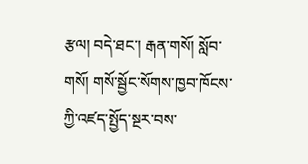རྩལ། བདེ་ཐང་། རྒན་གསོ། སློབ་གསོ། གསོ་སྦྱོང་སོགས་ཁྱབ་ཁོངས་ཀྱི་འཛད་སྤྱོད་སྔར་བས་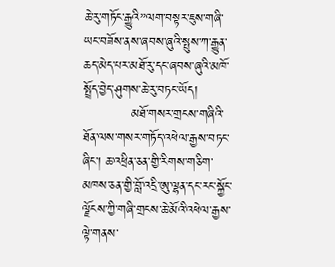ཆེ་རུ་གཏོང་རྒྱུའི”ལག་བསྟར་ཇུས་གཞི་ཡང་བཟོས་ནས་ཞབས་ཞུའི་སྤུས་ཀ་རྒྱུན་ཆད་མེད་པར་མཐོ་རུ་དང་ཞབས་ཞུའི་མཁོ་སྤྲོད་བྱེད་ཤུགས་ཆེ་རུ་བཏང་ཡོད།
           མཐོ་གསར་གྲངས་གཞིའི་ཐོན་ལས་གསར་གཏོད་འཕེལ་རྒྱས་བཏང་ཞིང་། ཆ་འཕྲིན་ཅན་གྱི་རིགས་གཅིག་མཁས་ཅན་གྱི་བློ་འདྲི་ཨུ་ལྷན་དང་རང་སྐྱོང་ལྗོངས་ཀྱི་གཞི་གྲངས་ཆེ་མོའི་འཕེལ་རྒྱས་ལྟེ་གནས་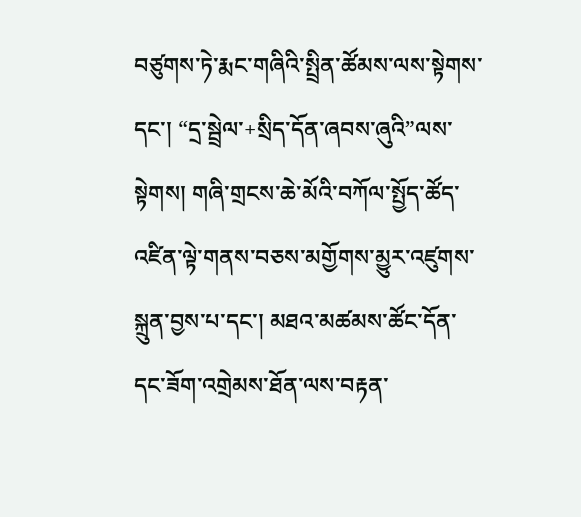བཙུགས་ཏེ་རྨང་གཞིའི་སྤྲིན་ཚོམས་ལས་སྟེགས་དང་། “དྲ་སྦྲེལ་+སྲིད་དོན་ཞབས་ཞུའི”ལས་སྟེགས། གཞི་གྲངས་ཆེ་མོའི་བཀོལ་སྤྱོད་ཚོད་འཛིན་ལྟེ་གནས་བཅས་མགྱོགས་མྱུར་འཛུགས་སྐྲུན་བྱས་པ་དང་། མཐའ་མཚམས་ཚོང་དོན་དང་ཟོག་འགྲེམས་ཐོན་ལས་བརྟན་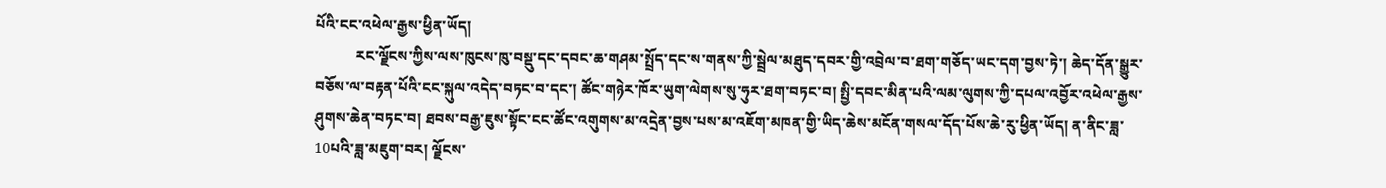པོའི་ངང་འཕེལ་རྒྱས་ཕྱིན་ཡོད།
           རང་ལྗོངས་ཀྱིས་ལས་ཁུངས་ཁུ་བསྡུ་དང་དབང་ཆ་གཤམ་སྤྲོད་དང་ས་གནས་ཀྱི་སྦྲེལ་མཐུད་དབར་གྱི་འབྲེལ་བ་ཐག་གཅོད་ཡང་དག་བྱས་ཏེ་། ཆེད་དོན་སྒྱུར་བཅོས་ལ་བརྟན་པོའི་ངང་སྐུལ་འདེད་བཏང་བ་དང་། ཚོང་གཉེར་ཁོར་ཡུག་ལེགས་སུ་ཧུར་ཐག་བཏང་བ། སྤྱི་དབང་མིན་པའི་ལམ་ལུགས་ཀྱི་དཔལ་འབྱོར་འཕེལ་རྒྱས་ཤུགས་ཆེན་བཏང་བ། ཐབས་བརྒྱ་ཇུས་སྟོང་ངང་ཚོང་འགུགས་མ་འདྲེན་བྱས་པས་མ་འཇོག་མཁན་གྱི་ཡིད་ཆེས་མངོན་གསལ་དོད་པོས་ཆེ་རུ་ཕྱིན་ཡོད། ན་ནིང་ཟླ་10པའི་ཟླ་མཇུག་བར། ལྗོངས་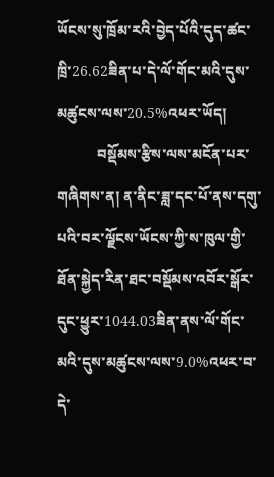ཡོངས་སུ་ཁྲོམ་རའི་བྱེད་པོའི་དུད་ཚང་ཁྲི་26.62ཟིན་པ་དེ་ལོ་གོང་མའི་དུས་མཚུངས་ལས་20.5%འཕར་ཡོད།
           བསྡོམས་རྩིས་ལས་མངོན་པར་གཞིགས་ན། ན་ནིང་ཟླ་དང་པོ་ནས་དགུ་པའི་བར་ལྗོངས་ཡོངས་ཀྱི་ས་ཁུལ་གྱི་ཐོན་སྐྱེད་རིན་ཐང་བསྡོམས་འབོར་སྒོར་དུང་ཕྱུར་1044.03ཟིན་ནས་ལོ་གོང་མའི་དུས་མཚུངས་ལས་9.0%འཕར་བ་དེ་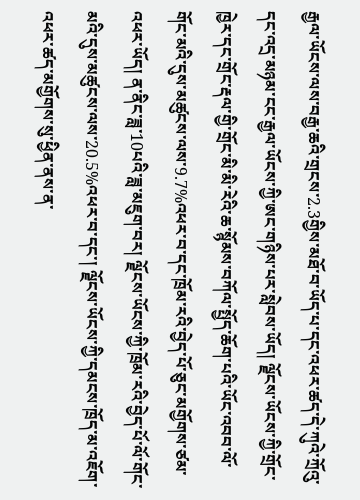རྒྱལ་ཡོངས་ལས་བརྒྱ་ཆའི་གྲངས་2.3གྱིས་མཐོ་བ་ཡོད་པ་དང་འཕར་ཚད་དེ་ཀུའེ་ཀྲོའུ་དང་འདྲ་མཉམ་ངང་རྒྱལ་ཡོངས་ཀྱི་ཨང་གཉིས་པར་སླེབས་ཡོད། ལྗོངས་ཡོངས་ཀྱི་གྲོང་ཁྱེར་དང་གྲོང་རྡལ་གྱི་གྲོང་མི་མི་རེའི་ཆ་སྙོམས་བཀོལ་སྤྱོད་ཆོག་པའི་ཡོང་འབབ་ལོ་གོང་མའི་དུས་མཚུངས་ལས་9.7%འཕར་བ་དང་ཁྲོམ་རའི་བྱེད་པོ་ཅུང་མགྱོགས་ཙམ་འཕར་ཡོད། ན་ནིང་ཟླ་10པའི་ཟླ་མཇུག་བར། ལྗོངས་ཡོངས་ཀྱི་ཁྲོམ་རའི་བྱེད་པོ་ལོ་གོང་མའི་དུས་མཚུངས་ལས་20.5%འཕར་བ་དང་། ལྗོངས་ཡོངས་ཀྱི་དམངས་ཁྲོད་མ་འཇོག་འཕར་ཚད་མགྱོགས་སུ་ཕྱིན་ནས་ན་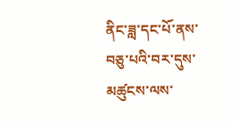ནིང་ཟླ་དང་པོ་ནས་བཅུ་པའི་བར་དུས་མཚུངས་ལས་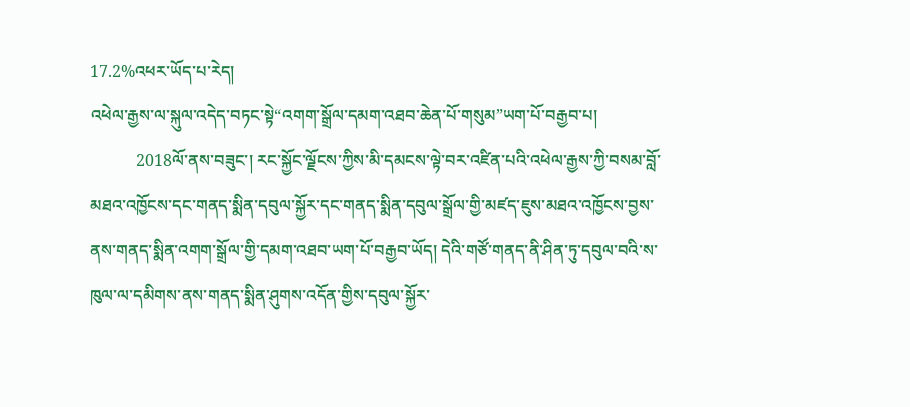17.2%འཕར་ཡོད་པ་རེད།
འཕེལ་རྒྱས་ལ་སྐུལ་འདེད་བཏང་སྟེ“འགག་སྒྲོལ་དམག་འཐབ་ཆེན་པོ་གསུམ”ཡག་པོ་བརྒྱབ་པ།
           2018ལོ་ནས་བཟུང་། རང་སྐྱོང་ལྗོངས་ཀྱིས་མི་དམངས་ལྟེ་བར་འཛིན་པའི་འཕེལ་རྒྱས་ཀྱི་བསམ་བློ་མཐའ་འཁྱོངས་དང་གནད་སྨིན་དབུལ་སྐྱོར་དང་གནད་སྨིན་དབུལ་སྒྲོལ་གྱི་མཛད་ཇུས་མཐའ་འཁྱོངས་བྱས་ནས་གནད་སྨིན་འགག་སྒྲོལ་གྱི་དམག་འཐབ་ཡག་པོ་བརྒྱབ་ཡོད། དེའི་གཙོ་གནད་ནི་ཤིན་ཏུ་དབུལ་བའི་ས་ཁུལ་ལ་དམིགས་ནས་གནད་སྨིན་ཤུགས་འདོན་གྱིས་དབུལ་སྐྱོར་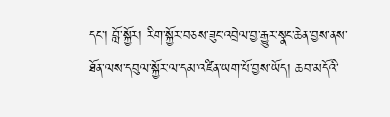དང་། བློ་སྐྱོར། རིག་སྐྱོར་བཅས་ཟུང་འབྲེལ་བྱ་རྒྱུར་སྣང་ཆེན་བྱས་ནས་ཐོན་ལས་དབུལ་སྐྱོར་ལ་དམ་འཛིན་ཡག་པོ་བྱས་ཡོད། ཆབ་མདོའི་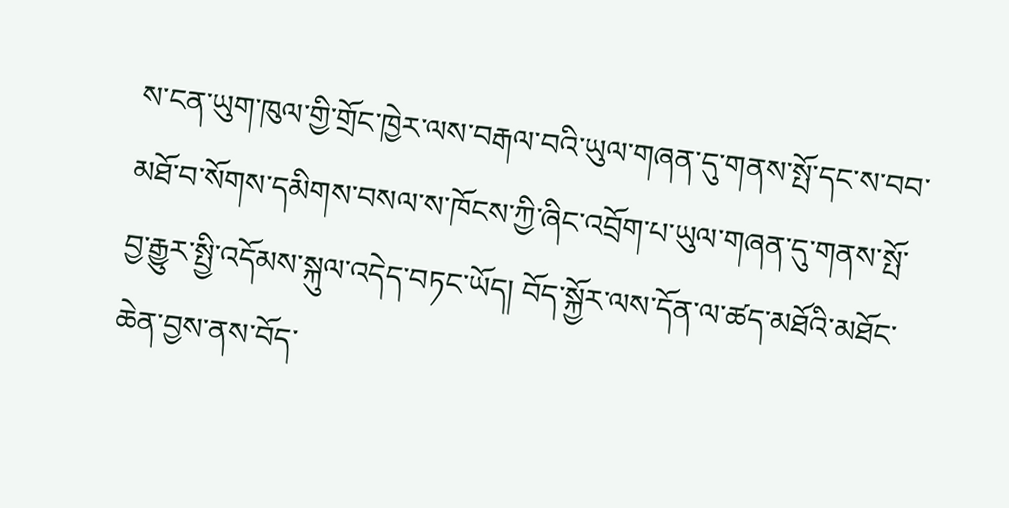ས་ངན་ཡུག་ཁུལ་གྱི་གྲོང་ཁྱེར་ལས་བརྒལ་བའི་ཡུལ་གཞན་དུ་གནས་སྤོ་དང་ས་བབ་མཐོ་བ་སོགས་དམིགས་བསལ་ས་ཁོངས་ཀྱི་ཞིང་འབྲོག་པ་ཡུལ་གཞན་དུ་གནས་སྤོ་བྱ་རྒྱུར་སྤྱི་འདོམས་སྐུལ་འདེད་བཏང་ཡོད། བོད་སྐྱོར་ལས་དོན་ལ་ཚད་མཐོའི་མཐོང་ཆེན་བྱས་ནས་བོད་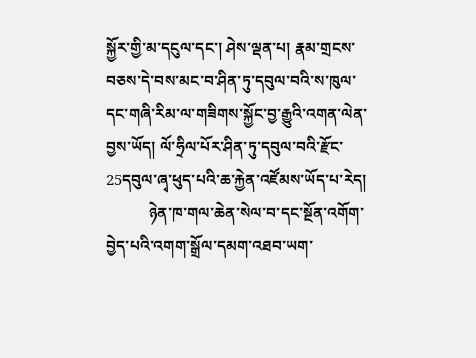སྐྱོར་གྱི་མ་དངུལ་དང་། ཤེས་ལྡན་པ། རྣམ་གྲངས་བཅས་དེ་བས་མང་བ་ཤིན་ཏུ་དབུལ་བའི་ས་ཁུལ་དང་གཞི་རིམ་ལ་གཟིགས་སྐྱོང་བྱ་རྒྱུའི་འགན་ལེན་བྱས་ཡོད། ལོ་ཧྲིལ་པོར་ཤིན་ཏུ་དབུལ་བའི་རྫོང་25དབུལ་ཞྭ་ཕུད་པའི་ཆ་རྐྱེན་འཛོམས་ཡོད་པ་རེད།
           ཉེན་ཁ་གལ་ཆེན་སེལ་བ་དང་སྔོན་འགོག་བྱེད་པའི་འགག་སྒྲོལ་དམག་འཐབ་ཡག་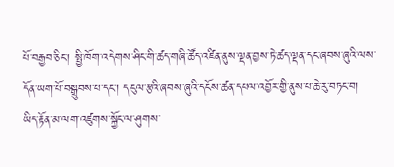པོ་བརྒྱབ་ཅིང་། སྤྱི་ཁོག་འདེགས་ཤིང་གི་ཚད་གཞི་ཚོད་འཛིན་ནུས་ལྡན་བྱས་ཏེ་ཚད་ལྡན་དང་ཞབས་ཞུའི་ལས་དོན་ཡག་པོ་བསྒྲུབས་པ་དང་། དངུལ་རྩའི་ཞབས་ཞུའི་དངོས་ཚན་དཔལ་འབྱོར་གྱི་ནུས་པ་ཆེ་རུ་བཏང་བ། ཡིད་རྟོན་མ་ལག་འཛུགས་སྐྱོང་ལ་ཤུགས་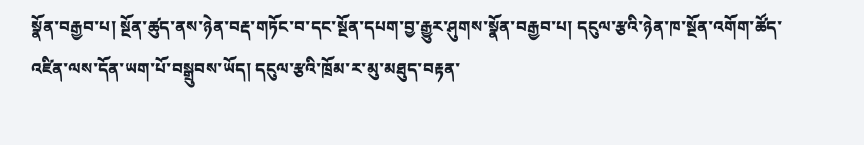སྣོན་བརྒྱབ་པ། སྔོན་ཚུད་ནས་ཉེན་བརྡ་གཏོང་བ་དང་སྔོན་དཔག་བྱ་རྒྱུར་ཤུགས་སྣོན་བརྒྱབ་པ། དངུལ་རྩའི་ཉེན་ཁ་སྔོན་འགོག་ཚོད་འཛིན་ལས་དོན་ཡག་པོ་བསྒྲུབས་ཡོད། དངུལ་རྩའི་ཁྲོམ་ར་མུ་མཐུད་བརྟན་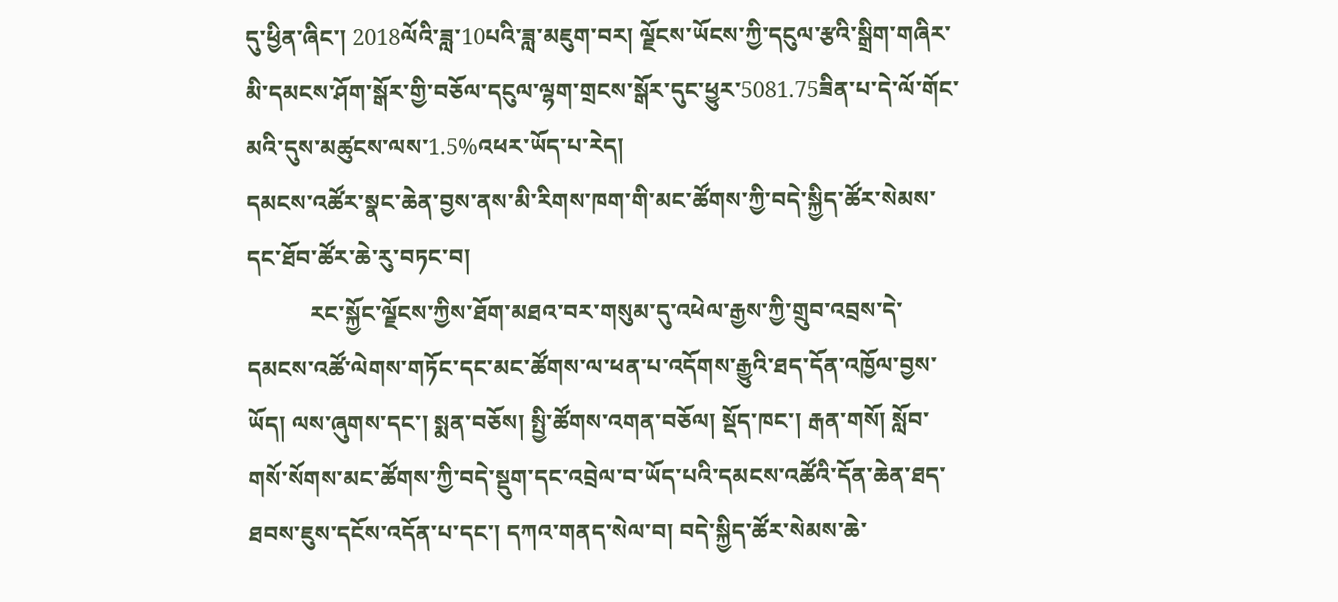དུ་ཕྱིན་ཞིང་། 2018ལོའི་ཟླ་10པའི་ཟླ་མཇུག་བར། ལྗོངས་ཡོངས་ཀྱི་དངུལ་རྩའི་སྒྲིག་གཞིར་མི་དམངས་ཤོག་སྒོར་གྱི་བཅོལ་དངུལ་ལྷག་གྲངས་སྒོར་དུང་ཕྱུར་5081.75ཟིན་པ་དེ་ལོ་གོང་མའི་དུས་མཚུངས་ལས་1.5%འཕར་ཡོད་པ་རེད།
དམངས་འཚོར་སྣང་ཆེན་བྱས་ནས་མི་རིགས་ཁག་གི་མང་ཚོགས་ཀྱི་བདེ་སྐྱིད་ཚོར་སེམས་དང་ཐོབ་ཚོར་ཆེ་རུ་བཏང་བ།
           རང་སྐྱོང་ལྗོངས་ཀྱིས་ཐོག་མཐའ་བར་གསུམ་དུ་འཕེལ་རྒྱས་ཀྱི་གྲུབ་འབྲས་དེ་དམངས་འཚོ་ལེགས་གཏོང་དང་མང་ཚོགས་ལ་ཕན་པ་འདོགས་རྒྱུའི་ཐད་དོན་འཁྱོལ་བྱས་ཡོད། ལས་ཞུགས་དང་། སྨན་བཅོས། སྤྱི་ཚོགས་འགན་བཅོལ། སྡོད་ཁང་། རྒན་གསོ། སློབ་གསོ་སོགས་མང་ཚོགས་ཀྱི་བདེ་སྡུག་དང་འབྲེལ་བ་ཡོད་པའི་དམངས་འཚོའི་དོན་ཆེན་ཐད་ཐབས་ཇུས་དངོས་འདོན་པ་དང་། དཀའ་གནད་སེལ་བ། བདེ་སྐྱིད་ཚོར་སེམས་ཆེ་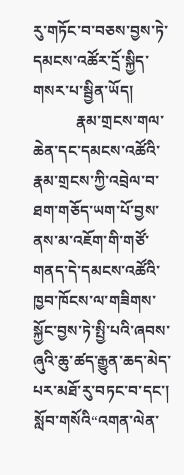རུ་གཏོང་བ་བཅས་བྱས་ཏེ་དམངས་འཚོར་དྲོ་སྐྱིད་གསར་པ་སྦྱིན་ཡོད།
           རྣམ་གྲངས་གལ་ཆེན་དང་དམངས་འཚོའི་རྣམ་གྲངས་ཀྱི་འབྲེལ་བ་ཐག་གཅོད་ཡག་པོ་བྱས་ནས་མ་འཇོག་གི་གཙོ་གནད་དེ་དམངས་འཚོའི་ཁྱབ་ཁོངས་ལ་གཟིགས་སྐྱོང་བྱས་ཏེ་སྤྱི་པའི་ཞབས་ཞུའི་ཆུ་ཚད་རྒྱུན་ཆད་མེད་པར་མཐོ་རུ་བཏང་བ་དང་། སློབ་གསོའི“འགན་ལེན་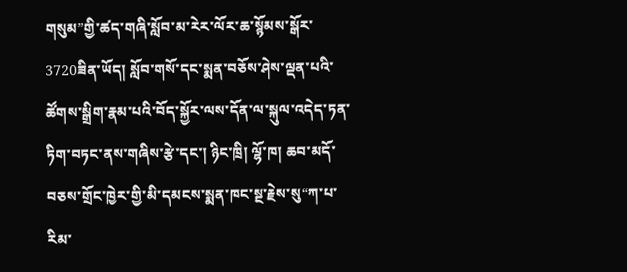གསུམ”གྱི་ཚད་གཞི་སློབ་མ་རེར་ལོར་ཆ་སྙོམས་སྒོར་3720ཟིན་ཡོད། སློབ་གསོ་དང་སྨན་བཅོས་ཤེས་ལྡན་པའི་ཚོགས་སྒྲིག་རྣམ་པའི་བོད་སྐྱོར་ལས་དོན་ལ་སྐུལ་འདེད་ཏན་ཏིག་བཏང་ནས་གཞིས་རྩེ་དང་། ཉིང་ཁྲི། ལྷོ་ཁ། ཆབ་མདོ་བཅས་གྲོང་ཁྱེར་གྱི་མི་དམངས་སྨན་ཁང་སྔ་རྗེས་སུ“ཀ་པ་རིམ་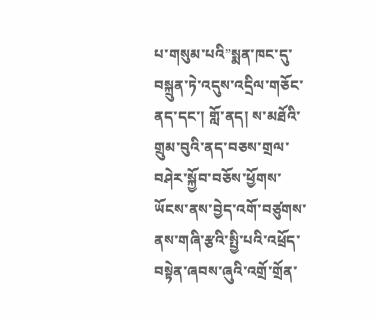པ་གསུམ་པའི”སྨན་ཁང་དུ་བསྐྲུན་ཏེ་འདུས་འདྲིལ་གཅོང་ནད་དང་། གློ་ནད། ས་མཐོའི་གྲུམ་བུའི་ནད་བཅས་གྲལ་བཤེར་སྐྱོབ་བཅོས་ཕྱོགས་ཡོངས་ནས་བྱེད་འགོ་བཙུགས་ནས་གཞི་རྩའི་སྤྱི་པའི་འཕྲོད་བསྟེན་ཞབས་ཞུའི་འགྲོ་གྲོན་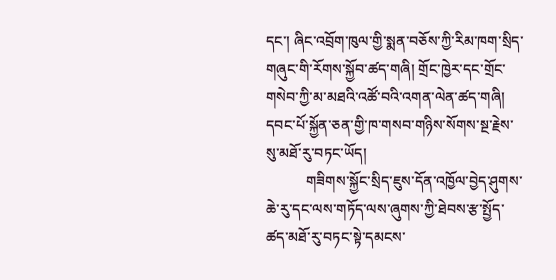དང་། ཞིང་འབྲོག་ཁུལ་གྱི་སྨན་བཅོས་ཀྱི་རིམ་ཁག་སྲིད་གཞུང་གི་རོགས་སྐྱོབ་ཚད་གཞི། གྲོང་ཁྱེར་དང་གྲོང་གསེབ་ཀྱི་མ་མཐའི་འཚོ་བའི་འགན་ལེན་ཚད་གཞི། དབང་པོ་སྐྱོན་ཅན་གྱི་ཁ་གསབ་གཉིས་སོགས་སྔ་རྗེས་སུ་མཐོ་རུ་བཏང་ཡོད།
           གཟིགས་སྐྱོང་སྲིད་ཇུས་དོན་འཁྱོལ་བྱེད་ཤུགས་ཆེ་རུ་དང་ལས་གཏོད་ལས་ཞུགས་ཀྱི་ཐེབས་རྩ་སྤྱོད་ཚད་མཐོ་རུ་བཏང་སྟེ་དམངས་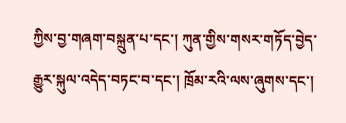ཀྱིས་བྱ་གཞག་བསྐྲུན་པ་དང་། ཀུན་གྱིས་གསར་གཏོད་བྱེད་རྒྱུར་སྐུལ་འདེད་བཏང་བ་དང་། ཁྲོམ་རའི་ལས་ཞུགས་དང་།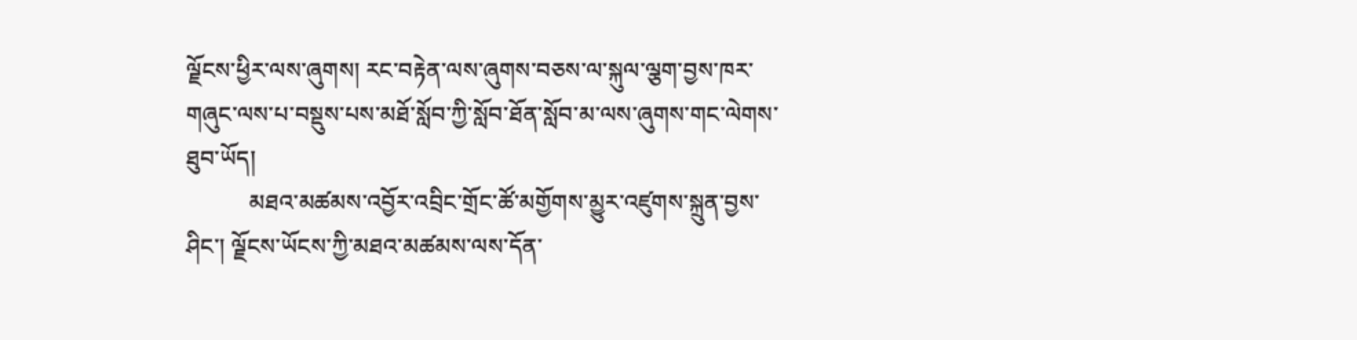ལྗོངས་ཕྱིར་ལས་ཞུགས། རང་བརྟེན་ལས་ཞུགས་བཅས་ལ་སྐུལ་ལྕག་བྱས་ཁར་གཞུང་ལས་པ་བསྡུས་པས་མཐོ་སློབ་ཀྱི་སློབ་ཐོན་སློབ་མ་ལས་ཞུགས་གང་ལེགས་ཐུབ་ཡོད།
           མཐའ་མཚམས་འབྱོར་འབྲིང་གྲོང་ཚོ་མགྱོགས་མྱུར་འཛུགས་སྐྲུན་བྱས་ཤིང་། ལྗོངས་ཡོངས་ཀྱི་མཐའ་མཚམས་ལས་དོན་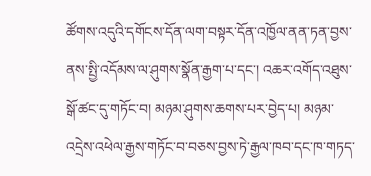ཚོགས་འདུའི་དགོངས་དོན་ལག་བསྟར་དོན་འཁྱོལ་ནན་ཏན་བྱས་ནས་སྤྱི་འདོམས་ལ་ཤུགས་སྣོན་རྒྱག་པ་དང་། འཆར་འགོད་འཐུས་སྒོ་ཚང་དུ་གཏོང་བ། མཉམ་ཤུགས་ཆགས་པར་བྱེད་པ། མཉམ་འདྲེས་འཕེལ་རྒྱས་གཏོང་བ་བཅས་བྱས་ཏེ་རྒྱལ་ཁབ་དང་ཁ་གཏད་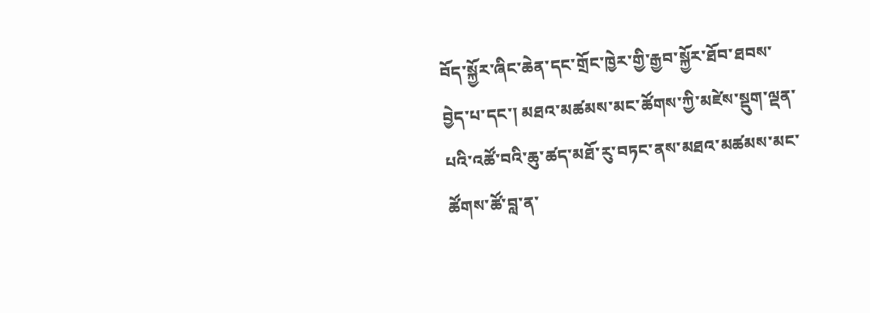བོད་སྐྱོར་ཞིང་ཆེན་དང་གྲོང་ཁྱེར་གྱི་རྒྱབ་སྐྱོར་ཐོབ་ཐབས་བྱེད་པ་དང་། མཐའ་མཚམས་མང་ཚོགས་ཀྱི་མཛེས་སྡུག་ལྡན་པའི་འཚོ་བའི་ཆུ་ཚད་མཐོ་རུ་བཏང་ནས་མཐའ་མཚམས་མང་ཚོགས་ཚོ་བླ་ན་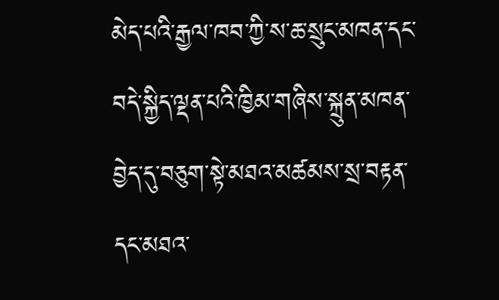མེད་པའི་རྒྱལ་ཁབ་ཀྱི་ས་ཆ་སྲུང་མཁན་དང་བདེ་སྐྱིད་ལྡན་པའི་ཁྱིམ་གཞིས་སྐྲུན་མཁན་བྱེད་དུ་བཅུག་སྟེ་མཐའ་མཚམས་སྲ་བརྟན་དང་མཐའ་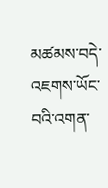མཚམས་བདེ་འཇགས་ཡོང་བའི་འགན་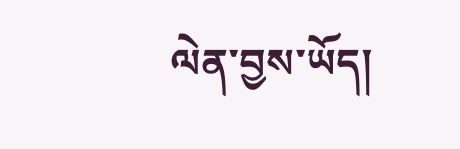ལེན་བྱས་ཡོད།